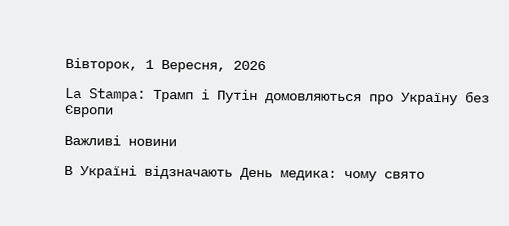Вівторок, 1 Вересня, 2026

La Stampa: Трамп і Путін домовляються про Україну без Європи

Важливі новини

В Україні відзначають День медика: чому свято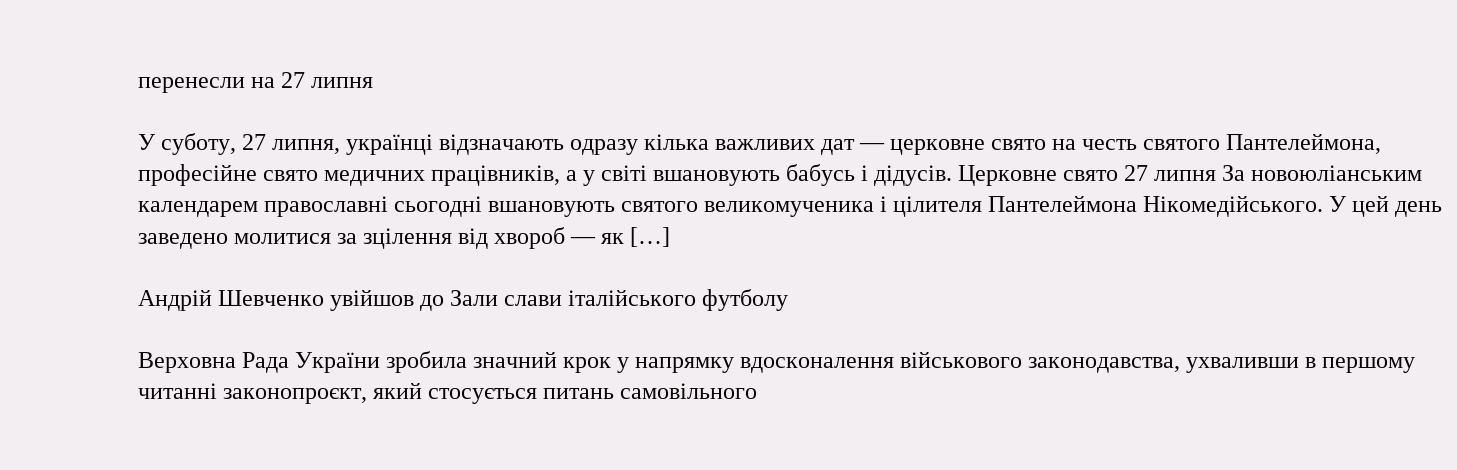перенесли на 27 липня

У суботу, 27 липня, українці відзначають одразу кілька важливих дат — церковне свято на честь святого Пантелеймона, професійне свято медичних працівників, а у світі вшановують бабусь і дідусів. Церковне свято 27 липня За новоюліанським календарем православні сьогодні вшановують святого великомученика і цілителя Пантелеймона Нікомедійського. У цей день заведено молитися за зцілення від хвороб — як […]

Андрій Шевченко увійшов до Зали слави італійського футболу

Верховна Рада України зробила значний крок у напрямку вдосконалення військового законодавства, ухваливши в першому читанні законопроєкт, який стосується питань самовільного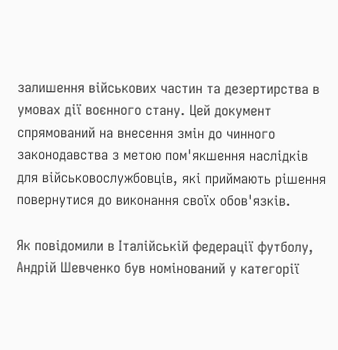залишення військових частин та дезертирства в умовах дії воєнного стану. Цей документ спрямований на внесення змін до чинного законодавства з метою пом'якшення наслідків для військовослужбовців, які приймають рішення повернутися до виконання своїх обов'язків.

Як повідомили в Італійській федерації футболу, Андрій Шевченко був номінований у категорії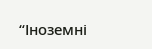“Іноземні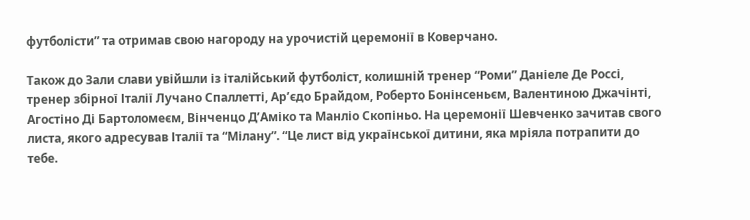футболісти” та отримав свою нагороду на урочистій церемонії в Коверчано.

Також до Зали слави увійшли із італійський футболіст, колишній тренер “Роми” Даніеле Де Россі, тренер збірної Італії Лучано Спаллетті, Ар’єдо Брайдом, Роберто Бонінсеньєм, Валентиною Джачінті, Агостіно Ді Бартоломеєм, Вінченцо Д’Аміко та Манліо Скопіньо. На церемонії Шевченко зачитав свого листа, якого адресував Італії та “Мілану”. “Це лист від української дитини, яка мріяла потрапити до тебе.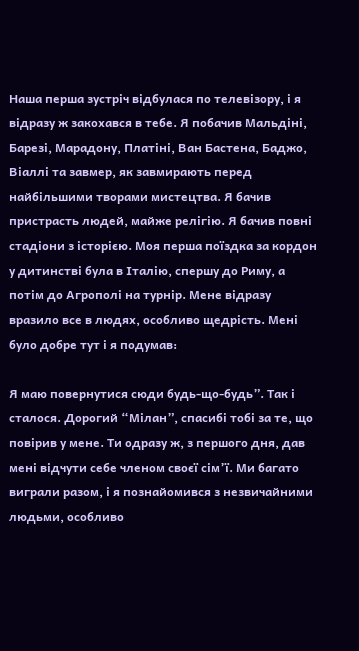Наша перша зустріч відбулася по телевізору, і я відразу ж закохався в тебе. Я побачив Мальдіні, Барезі, Марадону, Платіні, Ван Бастена, Баджо, Віаллі та завмер, як завмирають перед найбільшими творами мистецтва. Я бачив пристрасть людей, майже релігію. Я бачив повні стадіони з історією. Моя перша поїздка за кордон у дитинстві була в Італію, спершу до Риму, а потім до Агрополі на турнір. Мене відразу вразило все в людях, особливо щедрість. Мені було добре тут і я подумав:

Я маю повернутися сюди будь-що-будь”. Так і сталося. Дорогий “Мілан”, спасибі тобі за те, що повірив у мене. Ти одразу ж, з першого дня, дав мені відчути себе членом своєї сім’ї. Ми багато виграли разом, і я познайомився з незвичайними людьми, особливо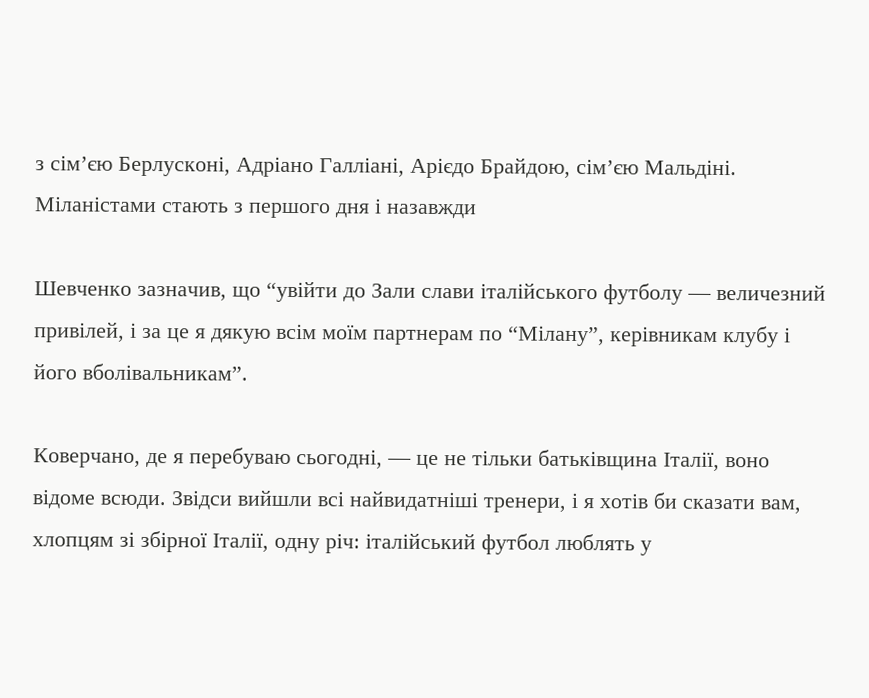з сім’єю Берлусконі, Адріано Галліані, Арієдо Брайдою, сім’єю Мальдіні. Міланістами стають з першого дня і назавжди

Шевченко зазначив, що “увійти до Зали слави італійського футболу — величезний привілей, і за це я дякую всім моїм партнерам по “Мілану”, керівникам клубу і його вболівальникам”.

Коверчано, де я перебуваю сьогодні, — це не тільки батьківщина Італії, воно відоме всюди. Звідси вийшли всі найвидатніші тренери, і я хотів би сказати вам, хлопцям зі збірної Італії, одну річ: італійський футбол люблять у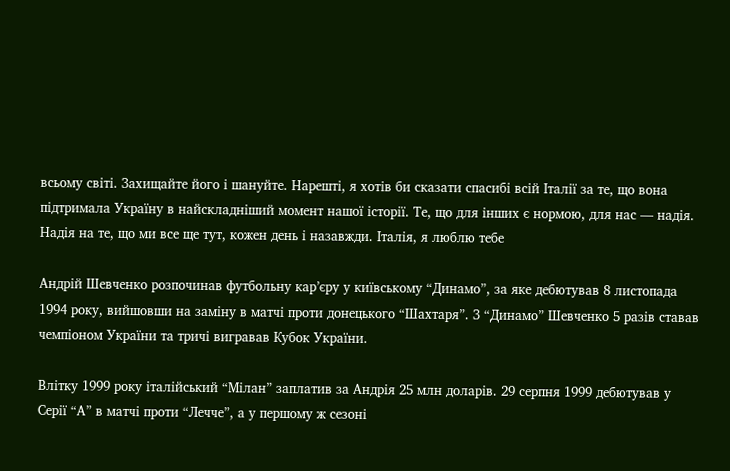всьому світі. Захищайте його і шануйте. Нарешті, я хотів би сказати спасибі всій Італії за те, що вона підтримала Україну в найскладніший момент нашої історії. Те, що для інших є нормою, для нас — надія. Надія на те, що ми все ще тут, кожен день і назавжди. Італія, я люблю тебе

Андрій Шевченко розпочинав футбольну кар’єру у київському “Динамо”, за яке дебютував 8 листопада 1994 року, вийшовши на заміну в матчі проти донецького “Шахтаря”. З “Динамо” Шевченко 5 разів ставав чемпіоном України та тричі вигравав Кубок України.

Влітку 1999 року італійський “Мілан” заплатив за Андрія 25 млн доларів. 29 серпня 1999 дебютував у Серії “А” в матчі проти “Лечче”, а у першому ж сезоні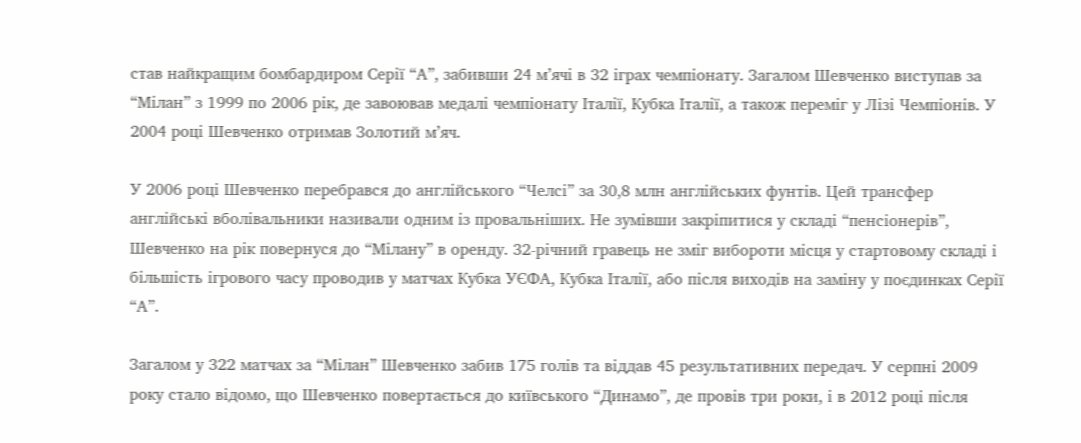став найкращим бомбардиром Серії “А”, забивши 24 м’ячі в 32 іграх чемпіонату. Загалом Шевченко виступав за “Мілан” з 1999 по 2006 рік, де завоював медалі чемпіонату Італії, Кубка Італії, а також переміг у Лізі Чемпіонів. У 2004 році Шевченко отримав Золотий м’яч.

У 2006 році Шевченко перебрався до англійського “Челсі” за 30,8 млн англійських фунтів. Цей трансфер англійські вболівальники називали одним із провальніших. Не зумівши закріпитися у складі “пенсіонерів”, Шевченко на рік повернуся до “Мілану” в оренду. 32-річний гравець не зміг вибороти місця у стартовому складі і більшість ігрового часу проводив у матчах Кубка УЄФА, Кубка Італії, або після виходів на заміну у поєдинках Серії “А”.

Загалом у 322 матчах за “Мілан” Шевченко забив 175 голів та віддав 45 результативних передач. У серпні 2009 року стало відомо, що Шевченко повертається до київського “Динамо”, де провів три роки, і в 2012 році після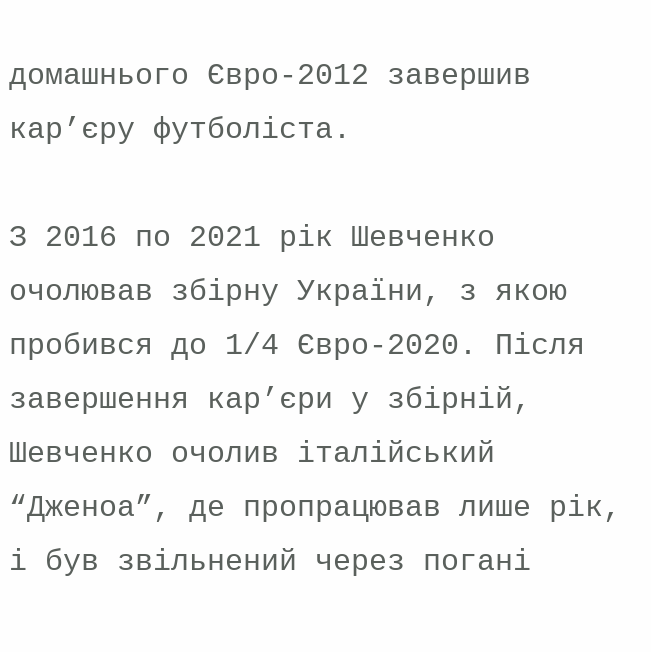домашнього Євро-2012 завершив кар’єру футболіста.

З 2016 по 2021 рік Шевченко очолював збірну України, з якою пробився до 1/4 Євро-2020. Після завершення кар’єри у збірній, Шевченко очолив італійський “Дженоа”, де пропрацював лише рік, і був звільнений через погані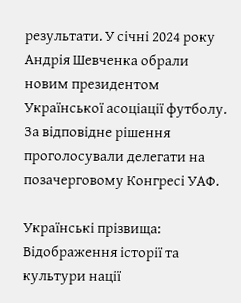результати. У січні 2024 року Андрія Шевченка обрали новим президентом Української асоціації футболу. За відповідне рішення проголосували делегати на позачерговому Конгресі УАФ.

Українські прізвища: Відображення історії та культури нації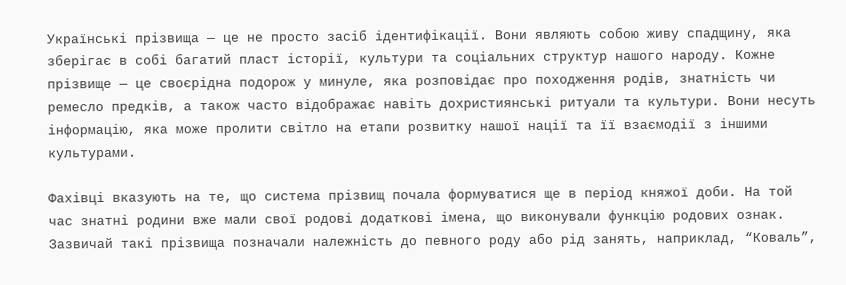Українські прізвища — це не просто засіб ідентифікації. Вони являють собою живу спадщину, яка зберігає в собі багатий пласт історії, культури та соціальних структур нашого народу. Кожне прізвище — це своєрідна подорож у минуле, яка розповідає про походження родів, знатність чи ремесло предків, а також часто відображає навіть дохристиянські ритуали та культури. Вони несуть інформацію, яка може пролити світло на етапи розвитку нашої нації та її взаємодії з іншими культурами.

Фахівці вказують на те, що система прізвищ почала формуватися ще в період княжої доби. На той час знатні родини вже мали свої родові додаткові імена, що виконували функцію родових ознак. Зазвичай такі прізвища позначали належність до певного роду або рід занять, наприклад, “Коваль”,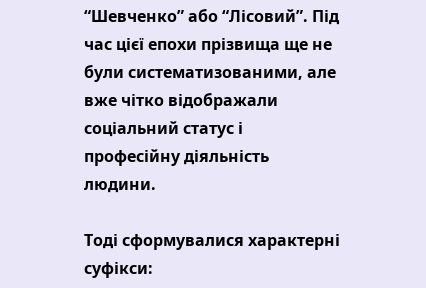“Шевченко” або “Лісовий”. Під час цієї епохи прізвища ще не були систематизованими, але вже чітко відображали соціальний статус і професійну діяльність людини.

Тоді сформувалися характерні суфікси: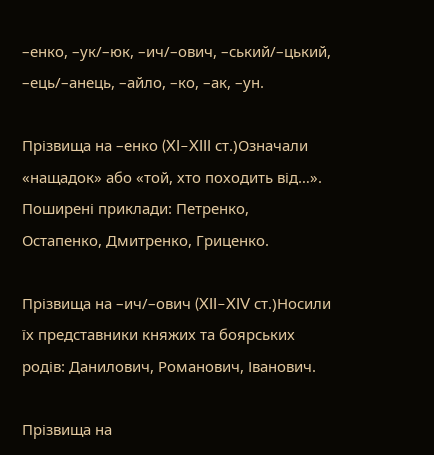–енко, –ук/–юк, –ич/–ович, –ський/–цький, –ець/–анець, –айло, –ко, –ак, –ун.

Прізвища на –енко (XI–XIII ст.)Означали «нащадок» або «той, хто походить від…». Поширені приклади: Петренко, Остапенко, Дмитренко, Гриценко.

Прізвища на –ич/–ович (XII–XIV ст.)Носили їх представники княжих та боярських родів: Данилович, Романович, Іванович.

Прізвища на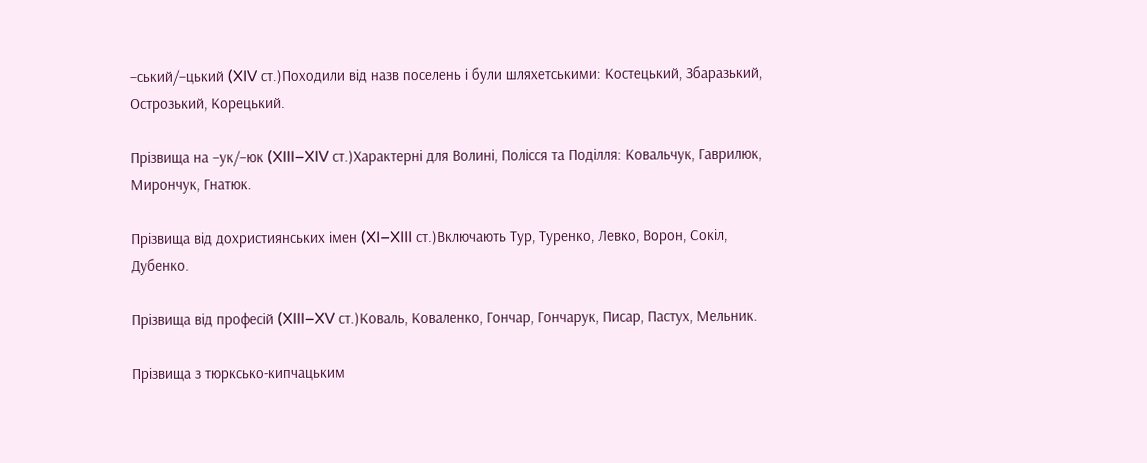–ський/–цький (XIV ст.)Походили від назв поселень і були шляхетськими: Костецький, Збаразький, Острозький, Корецький.

Прізвища на –ук/–юк (XIII–XIV ст.)Характерні для Волині, Полісся та Поділля: Ковальчук, Гаврилюк, Мирончук, Гнатюк.

Прізвища від дохристиянських імен (XI–XIII ст.)Включають Тур, Туренко, Левко, Ворон, Сокіл, Дубенко.

Прізвища від професій (XIII–XV ст.)Коваль, Коваленко, Гончар, Гончарук, Писар, Пастух, Мельник.

Прізвища з тюрксько-кипчацьким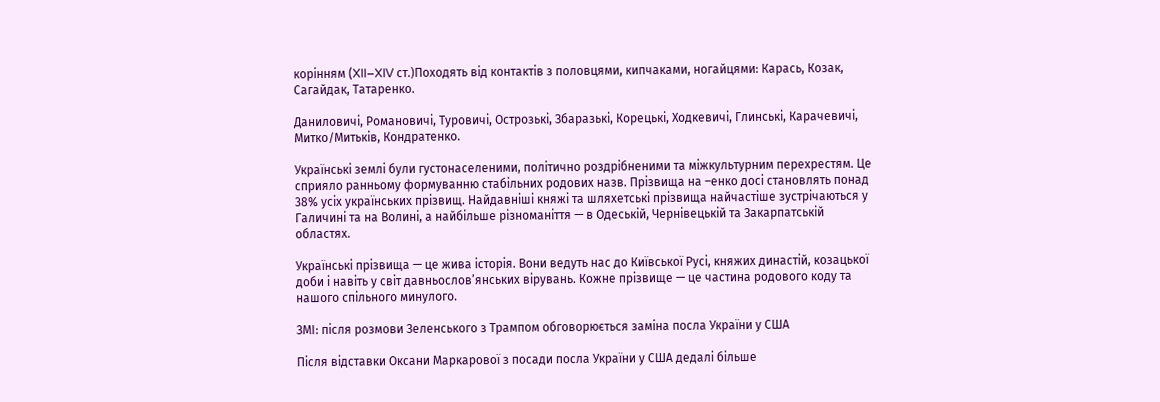корінням (XII–XIV ст.)Походять від контактів з половцями, кипчаками, ногайцями: Карась, Козак, Сагайдак, Татаренко.

Даниловичі, Романовичі, Туровичі, Острозькі, Збаразькі, Корецькі, Ходкевичі, Глинські, Карачевичі, Митко/Митьків, Кондратенко.

Українські землі були густонаселеними, політично роздрібненими та міжкультурним перехрестям. Це сприяло ранньому формуванню стабільних родових назв. Прізвища на –енко досі становлять понад 38% усіх українських прізвищ. Найдавніші княжі та шляхетські прізвища найчастіше зустрічаються у Галичині та на Волині, а найбільше різноманіття — в Одеській, Чернівецькій та Закарпатській областях.

Українські прізвища — це жива історія. Вони ведуть нас до Київської Русі, княжих династій, козацької доби і навіть у світ давньослов’янських вірувань. Кожне прізвище — це частина родового коду та нашого спільного минулого.

ЗМІ: після розмови Зеленського з Трампом обговорюється заміна посла України у США

Після відставки Оксани Маркарової з посади посла України у США дедалі більше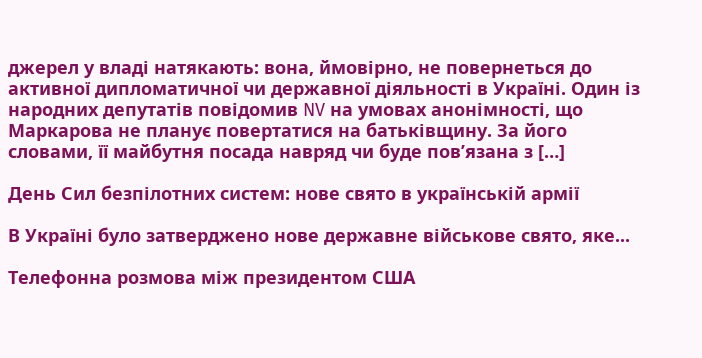джерел у владі натякають: вона, ймовірно, не повернеться до активної дипломатичної чи державної діяльності в Україні. Один із народних депутатів повідомив NV на умовах анонімності, що Маркарова не планує повертатися на батьківщину. За його словами, її майбутня посада навряд чи буде пов’язана з […]

День Сил безпілотних систем: нове свято в українській армії

В Україні було затверджено нове державне військове свято, яке...

Телефонна розмова між президентом США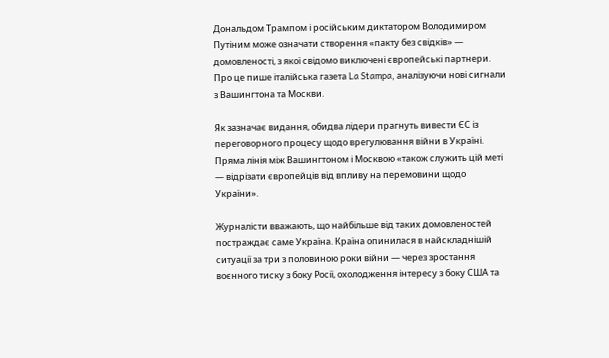Дональдом Трампом і російським диктатором Володимиром Путіним може означати створення «пакту без свідків» — домовленості, з якої свідомо виключені європейські партнери. Про це пише італійська газета La Stampa, аналізуючи нові сигнали з Вашингтона та Москви.

Як зазначає видання, обидва лідери прагнуть вивести ЄС із переговорного процесу щодо врегулювання війни в Україні. Пряма лінія між Вашингтоном і Москвою «також служить цій меті — відрізати європейців від впливу на перемовини щодо України».

Журналісти вважають, що найбільше від таких домовленостей постраждає саме Україна. Країна опинилася в найскладнішій ситуації за три з половиною роки війни — через зростання воєнного тиску з боку Росії, охолодження інтересу з боку США та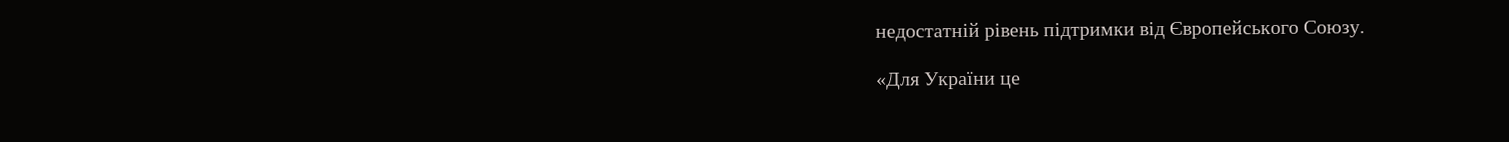недостатній рівень підтримки від Європейського Союзу.

«Для України це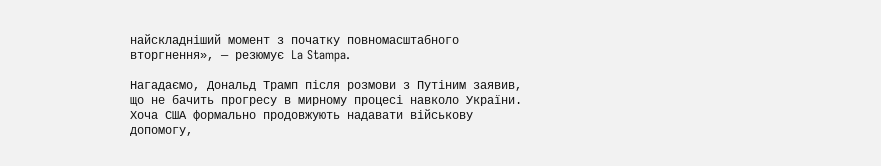найскладніший момент з початку повномасштабного вторгнення», — резюмує La Stampa.

Нагадаємо, Дональд Трамп після розмови з Путіним заявив, що не бачить прогресу в мирному процесі навколо України. Хоча США формально продовжують надавати військову допомогу,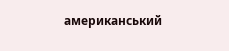американський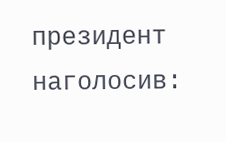президент наголосив: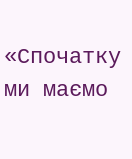«Спочатку ми маємо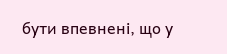бути впевнені, що у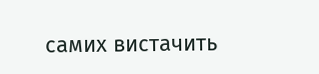самих вистачить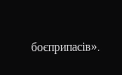боєприпасів».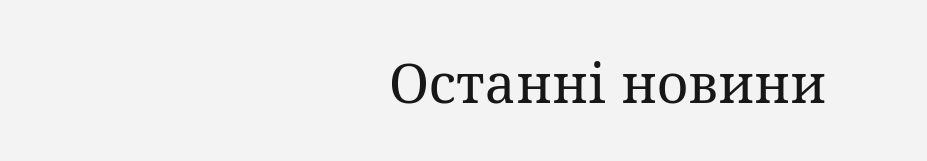Останні новини